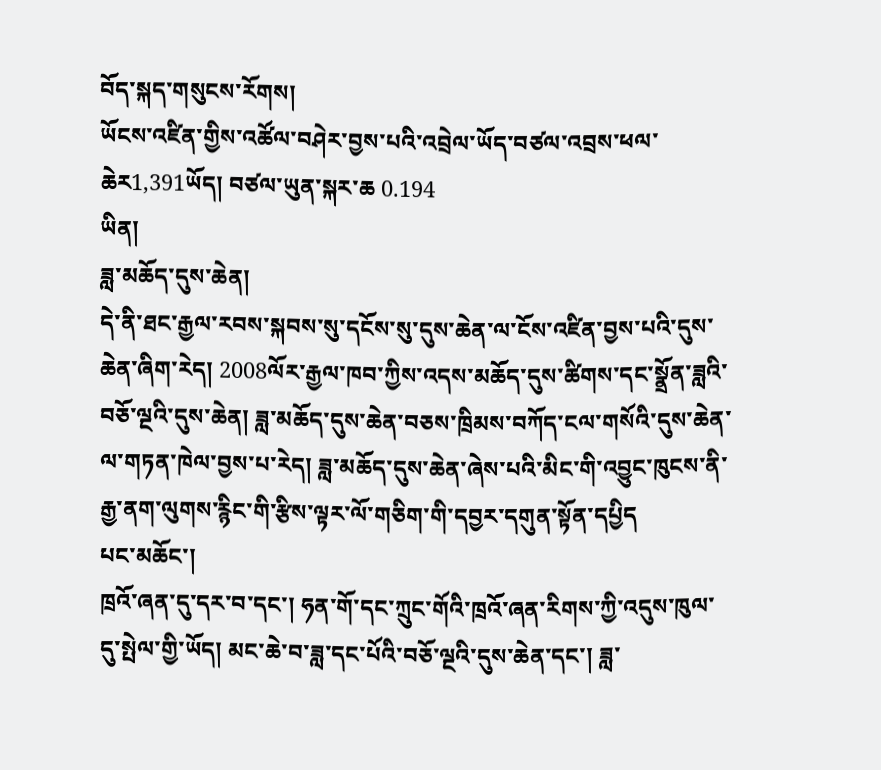བོད་སྐད་གསུངས་རོགས།
ཡོངས་འཛིན་གྱིས་འཚོལ་བཤེར་བྱས་པའི་འབྲེལ་ཡོད་བཙལ་འབྲས་ཕལ་ཆེར1,391ཡོད། བཙལ་ཡུན་སྐར་ཆ 0.194
ཡིན།
ཟླ་མཆོད་དུས་ཆེན།
དེ་ནི་ཐང་རྒྱལ་རབས་སྐབས་སུ་དངོས་སུ་དུས་ཆེན་ལ་ངོས་འཛིན་བྱས་པའི་དུས་ཆེན་ཞིག་རེད། 2008ལོར་རྒྱལ་ཁབ་ཀྱིས་འདས་མཆོད་དུས་ཚིགས་དང་སྣྲོན་ཟླའི་བཅོ་ལྔའི་དུས་ཆེན། ཟླ་མཆོད་དུས་ཆེན་བཅས་ཁྲིམས་བཀོད་ངལ་གསོའི་དུས་ཆེན་ལ་གཏན་ཁེལ་བྱས་པ་རེད། ཟླ་མཆོད་དུས་ཆེན་ཞེས་པའི་མིང་གི་འབྱུང་ཁུངས་ནི་རྒྱ་ནག་ལུགས་རྙིང་གི་རྩིས་ལྟར་ལོ་གཅིག་གི་དབྱར་དགུན་སྟོན་དཔྱིད
པང་མཆོང་།
ཁྲའོ་ཞན་དུ་དར་བ་དང་། ཧན་གོ་དང་ཀྲུང་གོའི་ཁྲའོ་ཞན་རིགས་ཀྱི་འདུས་ཁུལ་དུ་སྤེལ་གྱི་ཡོད། མང་ཆེ་བ་ཟླ་དང་པོའི་བཅོ་ལྔའི་དུས་ཆེན་དང་། ཟླ་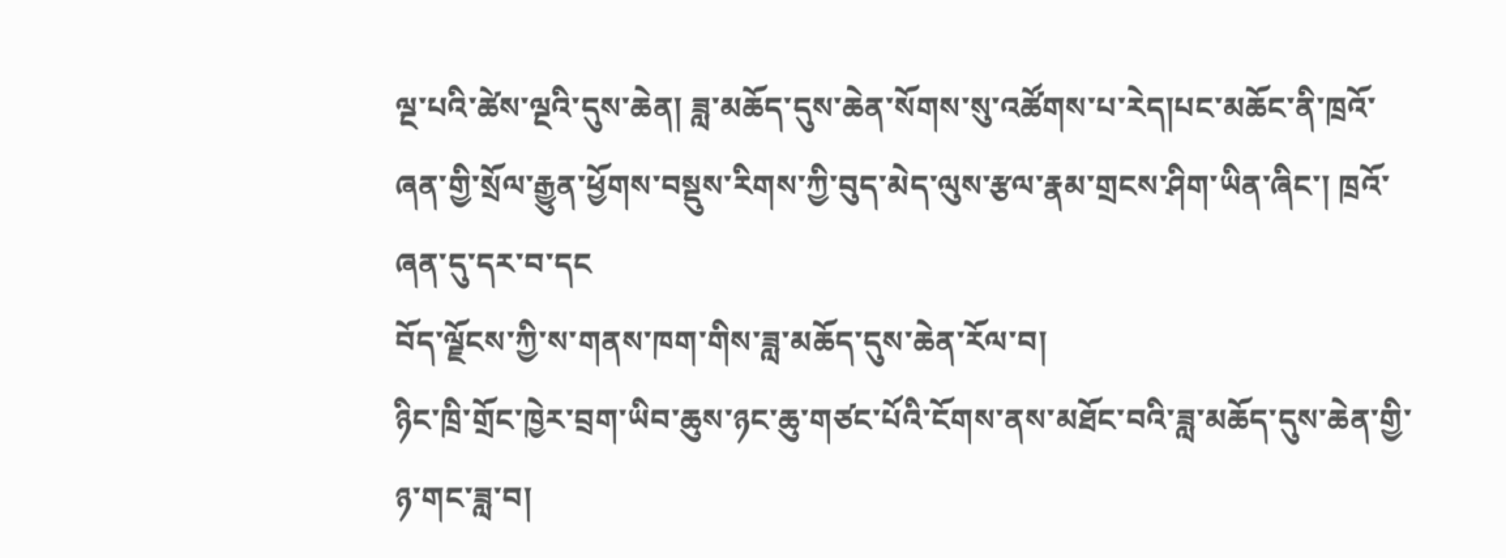ལྔ་པའི་ཚེས་ལྔའི་དུས་ཆེན། ཟླ་མཆོད་དུས་ཆེན་སོགས་སུ་འཚོགས་པ་རེད།པང་མཆོང་ནི་ཁྲའོ་ཞན་གྱི་སྲོལ་རྒྱུན་ཕྱོགས་བསྡུས་རིགས་ཀྱི་བུད་མེད་ལུས་རྩལ་རྣམ་གྲངས་ཤིག་ཡིན་ཞིང་། ཁྲའོ་ཞན་དུ་དར་བ་དང
བོད་ལྗོངས་ཀྱི་ས་གནས་ཁག་གིས་ཟླ་མཆོད་དུས་ཆེན་རོལ་བ།
ཉིང་ཁྲི་གྲོང་ཁྱེར་བྲག་ཡིབ་ཆུས་ཉང་ཆུ་གཙང་པོའི་ངོགས་ནས་མཐོང་བའི་ཟླ་མཆོད་དུས་ཆེན་གྱི་ཉ་གང་ཟླ་བ།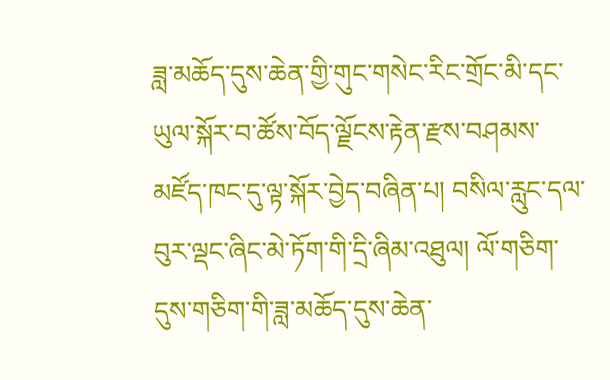ཟླ་མཆོད་དུས་ཆེན་གྱི་གུང་གསེང་རིང་གྲོང་མི་དང་ཡུལ་སྐོར་བ་ཚོས་བོད་ལྗོངས་རྟེན་རྫས་བཤམས་མཛོད་ཁང་དུ་ལྟ་སྐོར་བྱེད་བཞིན་པ། བསིལ་རླུང་དལ་བུར་ལྡང་ཞིང་མེ་ཏོག་གི་དྲི་ཞིམ་འཐུལ། ལོ་གཅིག་དུས་གཅིག་གི་ཟླ་མཆོད་དུས་ཆེན་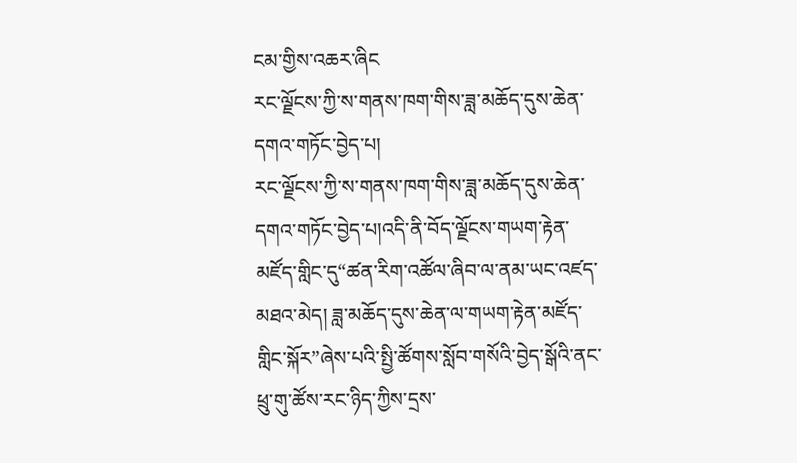ངམ་གྱིས་འཆར་ཞིང
རང་ལྗོངས་ཀྱི་ས་གནས་ཁག་གིས་ཟླ་མཆོད་དུས་ཆེན་དགའ་གཏོང་བྱེད་པ།
རང་ལྗོངས་ཀྱི་ས་གནས་ཁག་གིས་ཟླ་མཆོད་དུས་ཆེན་དགའ་གཏོང་བྱེད་པ།འདི་ནི་བོད་ལྗོངས་གཡག་རྟེན་མཛོད་གླིང་དུ“ཚན་རིག་འཚོལ་ཞིབ་ལ་ནམ་ཡང་འཛད་མཐའ་མེད། ཟླ་མཆོད་དུས་ཆེན་ལ་གཡག་རྟེན་མཛོད་གླིང་སྐོར”ཞེས་པའི་སྤྱི་ཚོགས་སློབ་གསོའི་བྱེད་སྒོའི་ནང་ཕྲུ་གུ་ཚོས་རང་ཉིད་ཀྱིས་དྲས་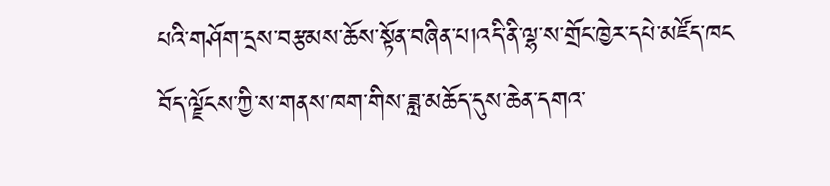པའི་གཤོག་དྲས་བརྩམས་ཆོས་སྟོན་བཞིན་པ།འདི་ནི་ལྷ་ས་གྲོང་ཁྱེར་དཔེ་མཛོད་ཁང
བོད་ལྗོངས་ཀྱི་ས་གནས་ཁག་གིས་ཟླ་མཆོད་དུས་ཆེན་དགའ་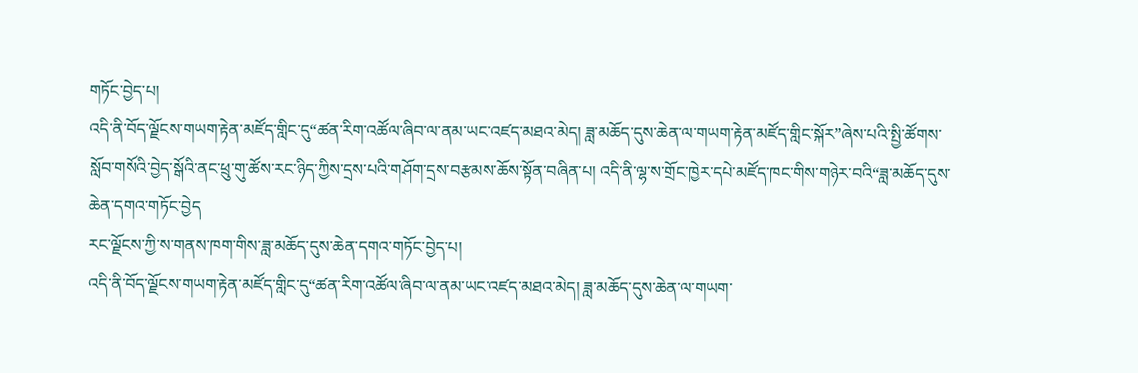གཏོང་བྱེད་པ།
འདི་ནི་བོད་ལྗོངས་གཡག་རྟེན་མཛོད་གླིང་དུ“ཚན་རིག་འཚོལ་ཞིབ་ལ་ནམ་ཡང་འཛད་མཐའ་མེད། ཟླ་མཆོད་དུས་ཆེན་ལ་གཡག་རྟེན་མཛོད་གླིང་སྐོར”ཞེས་པའི་སྤྱི་ཚོགས་སློབ་གསོའི་བྱེད་སྒོའི་ནང་ཕྲུ་གུ་ཚོས་རང་ཉིད་ཀྱིས་དྲས་པའི་གཤོག་དྲས་བརྩམས་ཆོས་སྟོན་བཞིན་པ། འདི་ནི་ལྷ་ས་གྲོང་ཁྱེར་དཔེ་མཛོད་ཁང་གིས་གཉེར་བའི“ཟླ་མཆོད་དུས་ཆེན་དགའ་གཏོང་བྱེད
རང་ལྗོངས་ཀྱི་ས་གནས་ཁག་གིས་ཟླ་མཆོད་དུས་ཆེན་དགའ་གཏོང་བྱེད་པ།
འདི་ནི་བོད་ལྗོངས་གཡག་རྟེན་མཛོད་གླིང་དུ“ཚན་རིག་འཚོལ་ཞིབ་ལ་ནམ་ཡང་འཛད་མཐའ་མེད། ཟླ་མཆོད་དུས་ཆེན་ལ་གཡག་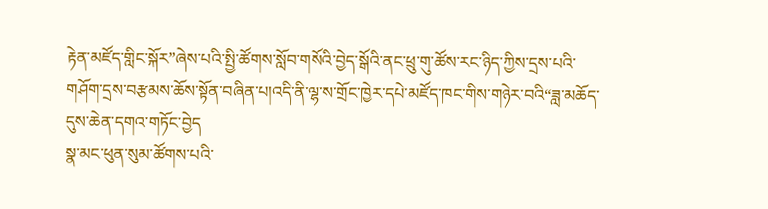རྟེན་མཛོད་གླིང་སྐོར”ཞེས་པའི་སྤྱི་ཚོགས་སློབ་གསོའི་བྱེད་སྒོའི་ནང་ཕྲུ་གུ་ཚོས་རང་ཉིད་ཀྱིས་དྲས་པའི་གཤོག་དྲས་བརྩམས་ཆོས་སྟོན་བཞིན་པ།འདི་ནི་ལྷ་ས་གྲོང་ཁྱེར་དཔེ་མཛོད་ཁང་གིས་གཉེར་བའི“ཟླ་མཆོད་དུས་ཆེན་དགའ་གཏོང་བྱེད
སྣ་མང་ཕུན་སུམ་ཚོགས་པའི་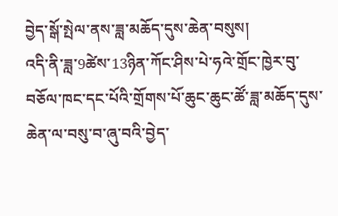བྱེད་སྒོ་སྤེལ་ནས་ཟླ་མཆོད་དུས་ཆེན་བསུས།
འདི་ནི་ཟླ་9ཚེས་13ཉིན་ཀོང་ཤིས་པེ་ཧའེ་གྲོང་ཁྱེར་བུ་བཅོལ་ཁང་དང་པོའི་གྲོགས་པོ་ཆུང་ཆུང་ཚོ་ཟླ་མཆོད་དུས་ཆེན་ལ་བསུ་བ་ཞུ་བའི་བྱེད་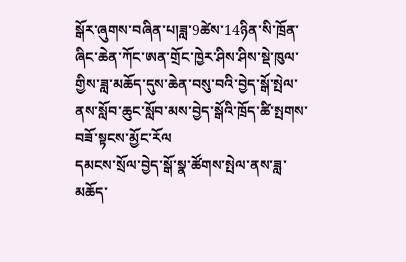སྒོར་ཞུགས་བཞིན་པ།ཟླ་9ཚེས་14ཉིན་སི་ཁྲོན་ཞིང་ཆེན་ཀོང་ཨན་གྲོང་ཁྱེར་ཤིས་ཤིས་སྡེ་ཁུལ་གྱིས་ཟླ་མཆོད་དུས་ཆེན་བསུ་བའི་བྱེད་སྒོ་སྤེལ་ནས་སློབ་ཆུང་སློབ་མས་བྱེད་སྒོའི་ཁྲོད་ཚི་སྤགས་བཟོ་སྟངས་མྱོང་རོལ
དམངས་སྲོལ་བྱེད་སྒོ་སྣ་ཚོགས་སྤེལ་ནས་ཟླ་མཆོད་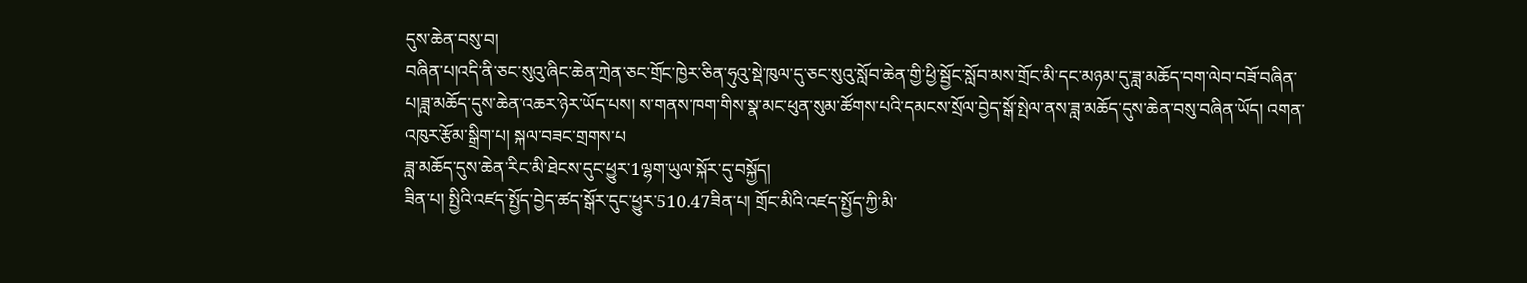དུས་ཆེན་བསུ་བ།
བཞིན་པ།འདི་ནི་ཅང་སུའུ་ཞིང་ཆེན་ཀྲེན་ཅང་གྲོང་ཁྱེར་ཅིན་ཧུའུ་སྡེ་ཁུལ་དུ་ཅང་སུའུ་སློབ་ཆེན་གྱི་ཕྱི་སྦྱོང་སློབ་མས་གྲོང་མི་དང་མཉམ་དུ་ཟླ་མཆོད་བག་ལེབ་བཟོ་བཞིན་པ།ཟླ་མཆོད་དུས་ཆེན་འཆར་ཉེར་ཡོད་པས། ས་གནས་ཁག་གིས་སྣ་མང་ཕུན་སུམ་ཚོགས་པའི་དམངས་སྲོལ་བྱེད་སྒོ་སྤེལ་ནས་ཟླ་མཆོད་དུས་ཆེན་བསུ་བཞིན་ཡོད། འགན་འཁུར་རྩོམ་སྒྲིག་པ། སྐལ་བཟང་གྲགས་པ
ཟླ་མཆོད་དུས་ཆེན་རིང་མི་ཐེངས་དུང་ཕྱུར་1ལྷག་ཡུལ་སྐོར་དུ་བསྐྱོད།
ཟིན་པ། སྤྱིའི་འཛད་སྤྱོད་བྱེད་ཚད་སྒོར་དུང་ཕྱུར་510.47ཟིན་པ། གྲོང་མིའི་འཛད་སྤྱོད་ཀྱི་མི་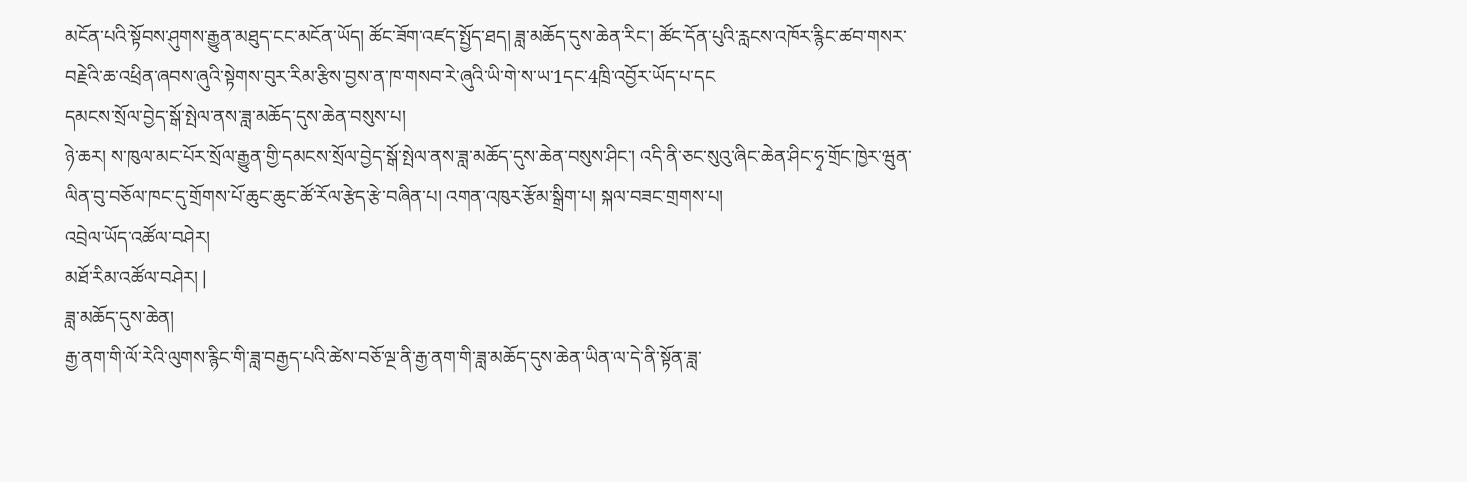མངོན་པའི་སྟོབས་ཤུགས་རྒྱུན་མཐུད་ངང་མངོན་ཡོད། ཚོང་ཟོག་འཛད་སྤྱོད་ཐད། ཟླ་མཆོད་དུས་ཆེན་རིང་། ཚོང་དོན་པུའི་རླངས་འཁོར་རྙིང་ཚབ་གསར་བརྗེའི་ཆ་འཕྲིན་ཞབས་ཞུའི་སྟེགས་བུར་རིམ་རྩིས་བྱས་ན་ཁ་གསབ་རེ་ཞུའི་ཡི་གེ་ས་ཡ་1དང་4ཁྲི་འབྱོར་ཡོད་པ་དང
དམངས་སྲོལ་བྱེད་སྒོ་སྤེལ་ནས་ཟླ་མཆོད་དུས་ཆེན་བསུས་པ།
ཉེ་ཆར། ས་ཁུལ་མང་པོར་སྲོལ་རྒྱུན་གྱི་དམངས་སྲོལ་བྱེད་སྒོ་སྤེལ་ནས་ཟླ་མཆོད་དུས་ཆེན་བསུས་ཤིང་། འདི་ནི་ཅང་སུའུ་ཞིང་ཆེན་ཤིང་ཧྭ་གྲོང་ཁྱེར་ཝུན་ལིན་བུ་བཅོལ་ཁང་དུ་གྲོགས་པོ་ཆུང་ཆུང་ཚོ་རོལ་རྩེད་རྩེ་བཞིན་པ། འགན་འཁུར་རྩོམ་སྒྲིག་པ། སྐལ་བཟང་གྲགས་པ།
འབྲེལ་ཡོད་འཚོལ་བཤེར།
མཐོ་རིམ་འཚོལ་བཤེར། |
ཟླ་མཆོད་དུས་ཆེན།
རྒྱ་ནག་གི་ལོ་རེའི་ལུགས་རྙིང་གི་ཟླ་བརྒྱད་པའི་ཚེས་བཅོ་ལྔ་ནི་རྒྱ་ནག་གི་ཟླ་མཆོད་དུས་ཆེན་ཡིན་ལ་དེ་ནི་སྟོན་ཟླ་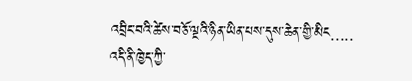འབྲིང་བའི་ཚེས་བཅོ་ལྔའི་ཉིན་ཡིན་པས་དུས་ཆེན་གྱི་མིང.....
འདི་ནི་ཁྱེད་ཀྱི་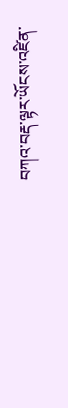བཀའ་བརྡ་ལྟར་ཡོངས་འཛིན་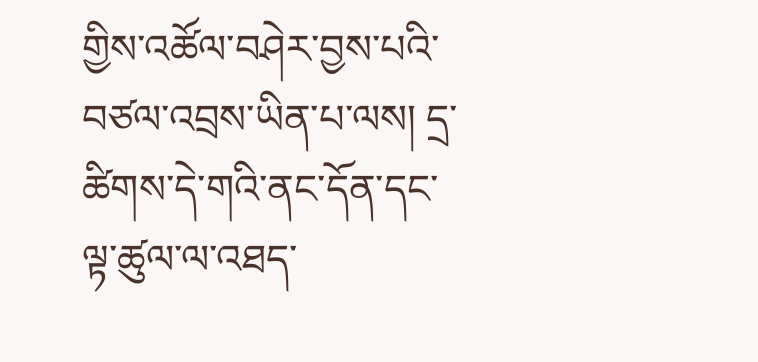གྱིས་འཚོལ་བཤེར་བྱས་པའི་བཙལ་འབྲས་ཡིན་པ་ལས། དྲ་ཚིགས་དེ་གའི་ནང་དོན་དང་ལྟ་ཚུལ་ལ་འཐད་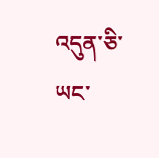འདུན་ཅི་ཡང་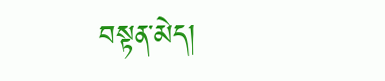བསྟན་མེད།